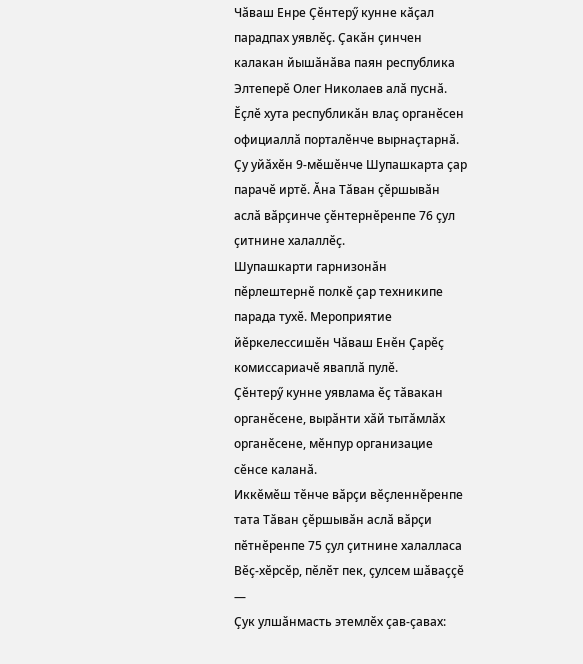Чӑваш Енре Ҫӗнтерӳ кунне кӑҫал парадпах уявлӗҫ. Ҫакӑн ҫинчен калакан йышӑнӑва паян республика Элтеперӗ Олег Николаев алӑ пуснӑ. Ӗҫлӗ хута республикӑн влаҫ органӗсен официаллӑ порталӗнче вырнаҫтарнӑ.
Ҫу уйӑхӗн 9-мӗшӗнче Шупашкарта ҫар парачӗ иртӗ. Ӑна Тӑван ҫӗршывӑн аслӑ вӑрҫинче ҫӗнтернӗренпе 76 ҫул ҫитнине халаллӗҫ.
Шупашкарти гарнизонӑн пӗрлештернӗ полкӗ ҫар техникипе парада тухӗ. Мероприятие йӗркелессишӗн Чӑваш Енӗн Ҫарӗҫ комиссариачӗ яваплӑ пулӗ.
Ҫӗнтерӳ кунне уявлама ӗҫ тӑвакан органӗсене, вырӑнти хӑй тытӑмлӑх органӗсене, мӗнпур организацие сӗнсе каланӑ.
Иккӗмӗш тӗнче вӑрҫи вӗҫленнӗренпе тата Тӑван ҫӗршывӑн аслӑ вӑрҫи пӗтнӗренпе 75 ҫул ҫитнине халалласа
Вӗҫ-хӗрсӗр, пӗлӗт пек, ҫулсем шӑваҫҫӗ —
Ҫук улшӑнмасть этемлӗх ҫав-ҫавах: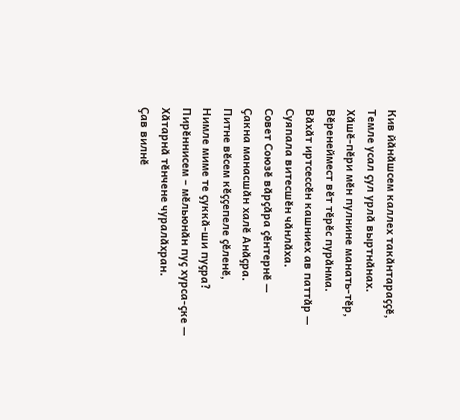Кив йӑнӑшсем каллех такӑнтараҫҫӗ,
Темле усал ҫул урлӑ выртнӑнах.
Хӑшӗ-пӗри мӗн пулнине манать-тӗр,
Вӗренеймест вӗт тӗрӗс пурӑнма.
Вӑхӑт иртсессӗн кашниех ав паттӑр —
Суяпала витесшӗн чӑнлӑха.
Совет Союзӗ вӑрҫӑра ҫӗнтернӗ —
Ҫакна манасшӑн халӗ Анӑҫра.
Питне вӗсем кӗҫҫепеле ҫӗленӗ,
Нимле миме те ҫуккӑ-ши пуҫра?
Пирӗннисем – мӗльюнӑн пуҫ хурса-ҫке —
Хӑтарнӑ тӗнчене чуралӑхран.
Ҫав вилнӗ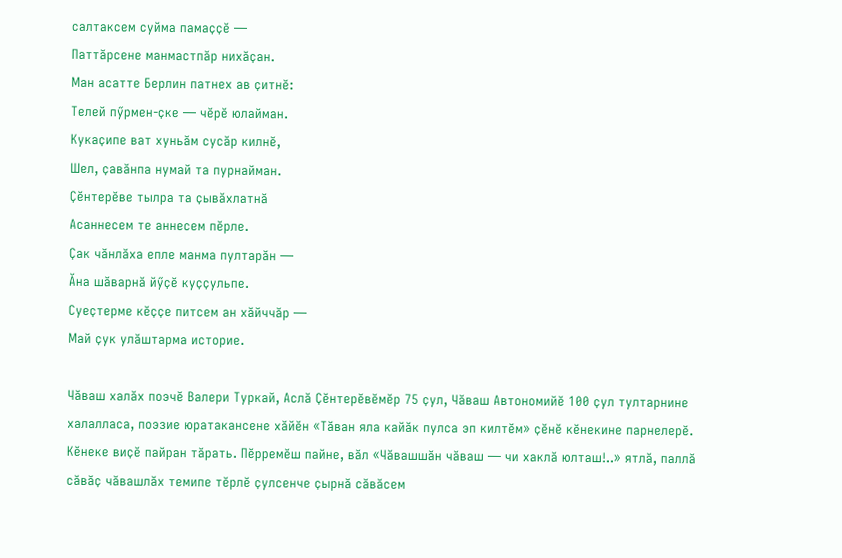салтаксем суйма памаҫҫӗ —
Паттӑрсене манмастпӑр нихӑҫан.
Ман асатте Берлин патнех ав ҫитнӗ:
Телей пӳрмен-ҫке — чӗрӗ юлайман.
Кукаҫипе ват хуньӑм сусӑр килнӗ,
Шел, ҫавӑнпа нумай та пурнайман.
Ҫӗнтерӗве тылра та ҫывӑхлатнӑ
Асаннесем те аннесем пӗрле.
Ҫак чӑнлӑха епле манма пултарӑн —
Ӑна шӑварнӑ йӳҫӗ куҫҫульпе.
Суеҫтерме кӗҫҫе питсем ан хӑйччӑр —
Май ҫук улӑштарма историе.

Чӑваш халӑх поэчӗ Валери Туркай, Аслӑ Ҫӗнтерӗвӗмӗр 75 ҫул, Чӑваш Автономийӗ 100 ҫул тултарнине халалласа, поэзие юратакансене хӑйӗн «Тӑван яла кайӑк пулса эп килтӗм» ҫӗнӗ кӗнекине парнелерӗ.
Кӗнеке виҫӗ пайран тӑрать. Пӗрремӗш пайне, вӑл «Чӑвашшӑн чӑваш — чи хаклӑ юлташ!..» ятлӑ, паллӑ сӑвӑҫ чӑвашлӑх темипе тӗрлӗ ҫулсенче ҫырнӑ сӑвӑсем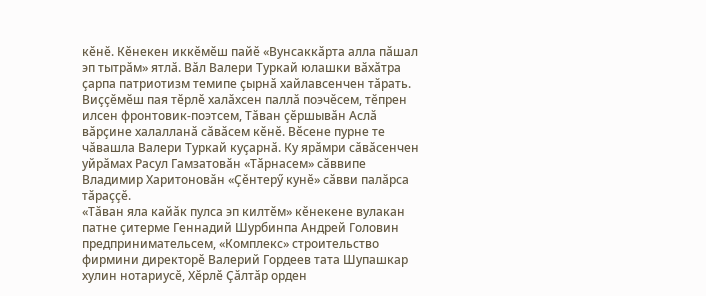кӗнӗ. Кӗнекен иккӗмӗш пайӗ «Вунсаккӑрта алла пӑшал эп тытрӑм» ятлӑ. Вӑл Валери Туркай юлашки вӑхӑтра ҫарпа патриотизм темипе ҫырнӑ хайлавсенчен тӑрать. Виҫҫӗмӗш пая тӗрлӗ халӑхсен паллӑ поэчӗсем, тӗпрен илсен фронтовик-поэтсем, Тӑван ҫӗршывӑн Аслӑ вӑрҫине халалланӑ сӑвӑсем кӗнӗ. Вӗсене пурне те чӑвашла Валери Туркай куҫарнӑ. Ку ярӑмри сӑвӑсенчен уйрӑмах Расул Гамзатовӑн «Тӑрнасем» сӑввипе Владимир Харитоновӑн «Ҫӗнтерӳ кунӗ» сӑвви палӑрса тӑраҫҫӗ.
«Тӑван яла кайӑк пулса эп килтӗм» кӗнекене вулакан патне ҫитерме Геннадий Шурбинпа Андрей Головин предпринимательсем, «Комплекс» строительство фирмини директорӗ Валерий Гордеев тата Шупашкар хулин нотариусӗ, Хӗрлӗ Ҫӑлтӑр орден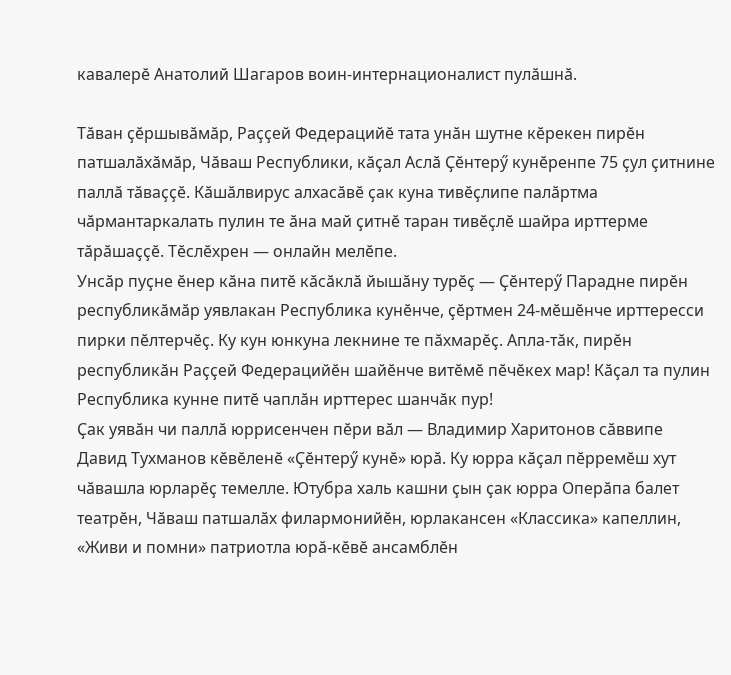кавалерӗ Анатолий Шагаров воин-интернационалист пулӑшнӑ.

Тӑван ҫӗршывӑмӑр, Раҫҫей Федерацийӗ тата унӑн шутне кӗрекен пирӗн патшалӑхӑмӑр, Чӑваш Республики, кӑҫал Аслӑ Ҫӗнтерӳ кунӗренпе 75 ҫул ҫитнине паллӑ тӑваҫҫӗ. Кӑшӑлвирус алхасӑвӗ ҫак куна тивӗҫлипе палӑртма чӑрмантаркалать пулин те ӑна май ҫитнӗ таран тивӗҫлӗ шайра ирттерме тӑрӑшаҫҫӗ. Тӗслӗхрен — онлайн мелӗпе.
Унсӑр пуҫне ӗнер кӑна питӗ кӑсӑклӑ йышӑну турӗҫ — Ҫӗнтерӳ Парадне пирӗн республикӑмӑр уявлакан Республика кунӗнче, ҫӗртмен 24-мӗшӗнче ирттересси пирки пӗлтерчӗҫ. Ку кун юнкуна лекнине те пӑхмарӗҫ. Апла-тӑк, пирӗн республикӑн Раҫҫей Федерацийӗн шайӗнче витӗмӗ пӗчӗкех мар! Кӑҫал та пулин Республика кунне питӗ чаплӑн ирттерес шанчӑк пур!
Ҫак уявӑн чи паллӑ юррисенчен пӗри вӑл — Владимир Харитонов сӑввипе Давид Тухманов кӗвӗленӗ «Ҫӗнтерӳ кунӗ» юрӑ. Ку юрра кӑҫал пӗрремӗш хут чӑвашла юрларӗҫ темелле. Ютубра халь кашни ҫын ҫак юрра Оперӑпа балет театрӗн, Чӑваш патшалӑх филармонийӗн, юрлакансен «Классика» капеллин, «Живи и помни» патриотла юрӑ-кӗвӗ ансамблӗн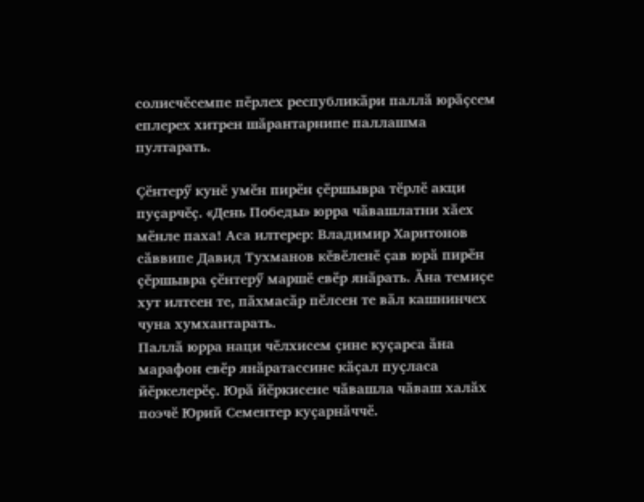солисчӗсемпе пӗрлех республикӑри паллӑ юрӑҫсем еплерех хитрен шӑрантарнипе паллашма пултарать.

Ҫӗнтерӳ кунӗ умӗн пирӗн ҫӗршывра тӗрлӗ акци пуҫарчӗҫ. «День Победы» юрра чӑвашлатни хӑех мӗнле паха! Аса илтерер: Владимир Харитонов сӑввипе Давид Тухманов кӗвӗленӗ ҫав юрӑ пирӗн ҫӗршывра ҫӗнтерӳ маршӗ евӗр янӑрать. Ӑна темиҫе хут илтсен те, пӑхмасӑр пӗлсен те вӑл кашнинчех чуна хумхантарать.
Паллӑ юрра наци чӗлхисем ҫине куҫарса ӑна марафон евӗр янӑратассине кӑҫал пуҫласа йӗркелерӗҫ. Юрӑ йӗркисене чӑвашла чӑваш халӑх поэчӗ Юрий Сементер куҫарнӑччӗ.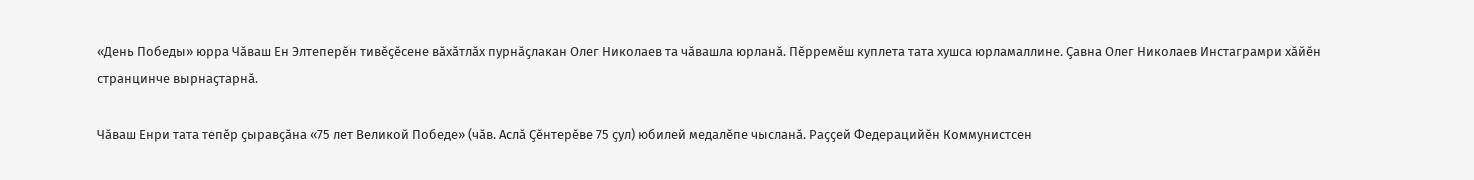«День Победы» юрра Чӑваш Ен Элтеперӗн тивӗҫӗсене вӑхӑтлӑх пурнӑҫлакан Олег Николаев та чӑвашла юрланӑ. Пӗрремӗш куплета тата хушса юрламаллине. Ҫавна Олег Николаев Инстаграмри хӑйӗн странцинче вырнаҫтарнӑ.

Чӑваш Енри тата тепӗр ҫыравҫӑна «75 лет Великой Победе» (чӑв. Аслӑ Ҫӗнтерӗве 75 ҫул) юбилей медалӗпе чысланӑ. Раҫҫей Федерацийӗн Коммунистсен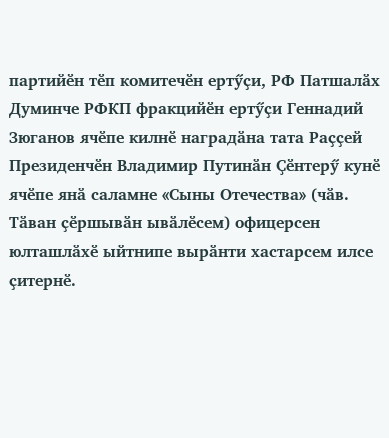партийӗн тӗп комитечӗн ертӳҫи, РФ Патшалӑх Думинче РФКП фракцийӗн ертӳҫи Геннадий Зюганов ячӗпе килнӗ наградӑна тата Раҫҫей Президенчӗн Владимир Путинӑн Ҫӗнтерӳ кунӗ ячӗпе янӑ саламне «Сыны Отечества» (чӑв. Тӑван ҫӗршывӑн ывӑлӗсем) офицерсен юлташлӑхӗ ыйтнипе вырӑнти хастарсем илсе ҫитернӗ.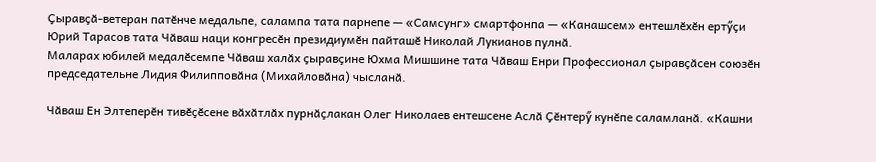Ҫыравҫӑ-ветеран патӗнче медальпе, салампа тата парнепе — «Самсунг» смартфонпа — «Канашсем» ентешлӗхӗн ертӳҫи Юрий Тарасов тата Чӑваш наци конгресӗн президиумӗн пайташӗ Николай Лукианов пулнӑ.
Маларах юбилей медалӗсемпе Чӑваш халӑх ҫыравҫине Юхма Мишшине тата Чӑваш Енри Профессионал ҫыравҫӑсен союзӗн председательне Лидия Филипповӑна (Михайловӑна) чысланӑ.

Чӑваш Ен Элтеперӗн тивӗҫӗсене вӑхӑтлӑх пурнӑҫлакан Олег Николаев ентешсене Аслӑ Ҫӗнтерӳ кунӗпе саламланӑ. «Кашни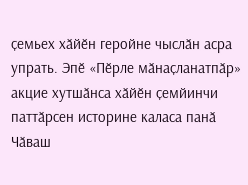ҫемьех хӑйӗн геройне чыслӑн асра упрать. Эпӗ «Пӗрле мӑнаҫланатпӑр» акцие хутшӑнса хӑйӗн ҫемйинчи паттӑрсен историне каласа панӑ Чӑваш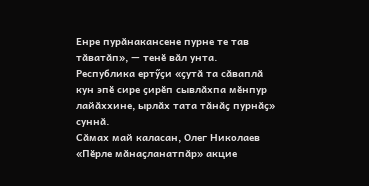Енре пурӑнакансене пурне те тав тӑватӑп», — тенӗ вӑл унта. Республика ертӳҫи «ҫутӑ та сӑваплӑ кун эпӗ сире ҫирӗп сывлӑхпа мӗнпур лайӑххине, ырлӑх тата тӑнӑҫ пурнӑҫ» суннӑ.
Сӑмах май каласан, Олег Николаев «Пӗрле мӑнаҫланатпӑр» акцие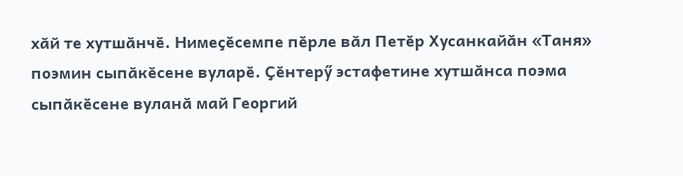хӑй те хутшӑнчӗ. Нимеҫӗсемпе пӗрле вӑл Петӗр Хусанкайӑн «Таня» поэмин сыпӑкӗсене вуларӗ. Ҫӗнтерӳ эстафетине хутшӑнса поэма сыпӑкӗсене вуланӑ май Георгий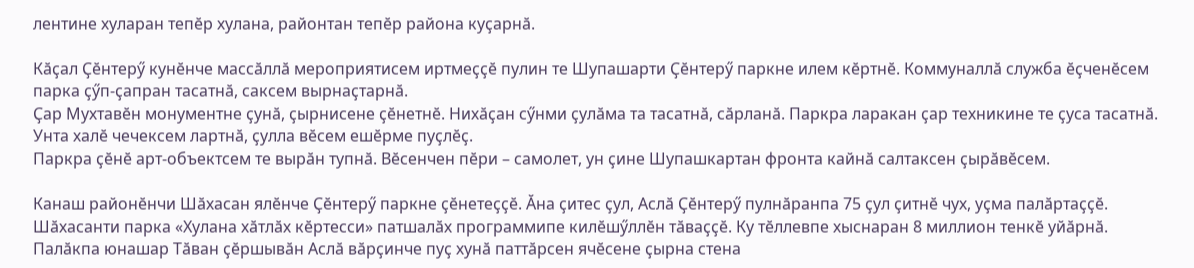лентине хуларан тепӗр хулана, районтан тепӗр района куҫарнӑ.

Кӑҫал Ҫӗнтерӳ кунӗнче массӑллӑ мероприятисем иртмеҫҫӗ пулин те Шупашарти Ҫӗнтерӳ паркне илем кӗртнӗ. Коммуналлӑ служба ӗҫченӗсем парка ҫӳп-ҫапран тасатнӑ, саксем вырнаҫтарнӑ.
Ҫар Мухтавӗн монументне ҫунӑ, ҫырнисене ҫӗнетнӗ. Нихӑҫан сӳнми ҫулӑма та тасатнӑ, сӑрланӑ. Паркра ларакан ҫар техникине те ҫуса тасатнӑ. Унта халӗ чечексем лартнӑ, ҫулла вӗсем ешӗрме пуҫлӗҫ.
Паркра ҫӗнӗ арт-объектсем те вырӑн тупнӑ. Вӗсенчен пӗри – самолет, ун ҫине Шупашкартан фронта кайнӑ салтаксен ҫырӑвӗсем.

Канаш районӗнчи Шӑхасан ялӗнче Ҫӗнтерӳ паркне ҫӗнетеҫҫӗ. Ӑна ҫитес ҫул, Аслӑ Ҫӗнтерӳ пулнӑранпа 75 ҫул ҫитнӗ чух, уҫма палӑртаҫҫӗ.
Шӑхасанти парка «Хулана хӑтлӑх кӗртесси» патшалӑх программипе килӗшӳллӗн тӑваҫҫӗ. Ку тӗллевпе хыснаран 8 миллион тенкӗ уйӑрнӑ.
Палӑкпа юнашар Тӑван ҫӗршывӑн Аслӑ вӑрҫинче пуҫ хунӑ паттӑрсен ячӗсене ҫырна стена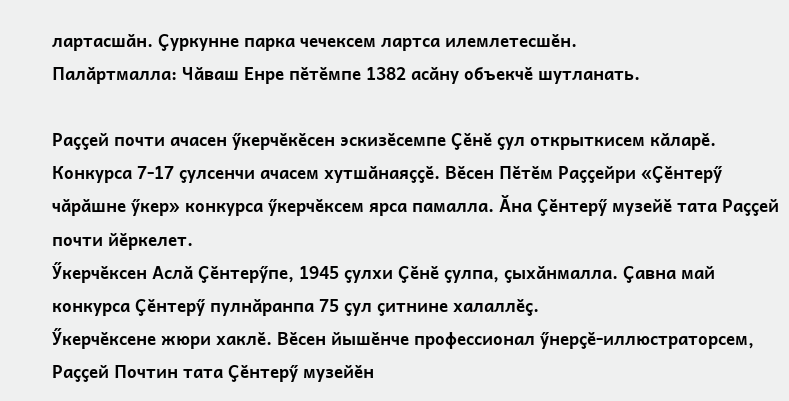лартасшӑн. Ҫуркунне парка чечексем лартса илемлетесшӗн.
Палӑртмалла: Чӑваш Енре пӗтӗмпе 1382 асӑну объекчӗ шутланать.

Раҫҫей почти ачасен ӳкерчӗкӗсен эскизӗсемпе Ҫӗнӗ ҫул открыткисем кӑларӗ. Конкурса 7-17 ҫулсенчи ачасем хутшӑнаяҫҫӗ. Вӗсен Пӗтӗм Раҫҫейри «Ҫӗнтерӳ чӑрӑшне ӳкер» конкурса ӳкерчӗксем ярса памалла. Ӑна Ҫӗнтерӳ музейӗ тата Раҫҫей почти йӗркелет.
Ӳкерчӗксен Аслӑ Ҫӗнтерӳпе, 1945 ҫулхи Ҫӗнӗ ҫулпа, ҫыхӑнмалла. Ҫавна май конкурса Ҫӗнтерӳ пулнӑранпа 75 ҫул ҫитнине халаллӗҫ.
Ӳкерчӗксене жюри хаклӗ. Вӗсен йышӗнче профессионал ӳнерҫӗ-иллюстраторсем, Раҫҫей Почтин тата Ҫӗнтерӳ музейӗн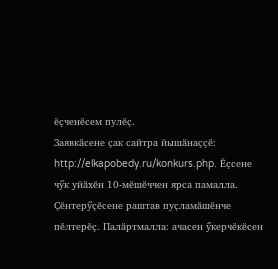ӗҫченӗсем пулӗҫ.
Заявкӑсене ҫак сайтра йышӑнаҫҫӗ: http://elkapobedy.ru/konkurs.php. Ӗҫсене чӳк уйӑхӗн 10-мӗшӗччен ярса памалла. Ҫӗнтерӳҫӗсене раштав пуҫламӑшӗнче пӗлтерӗҫ. Палӑртмалла: ачасен ӳкерчӗкӗсен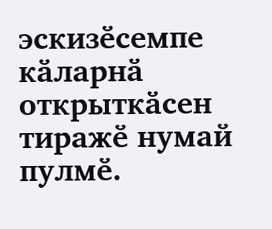эскизӗсемпе кӑларнӑ открыткӑсен тиражӗ нумай пулмӗ.